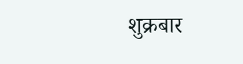शुक्रबार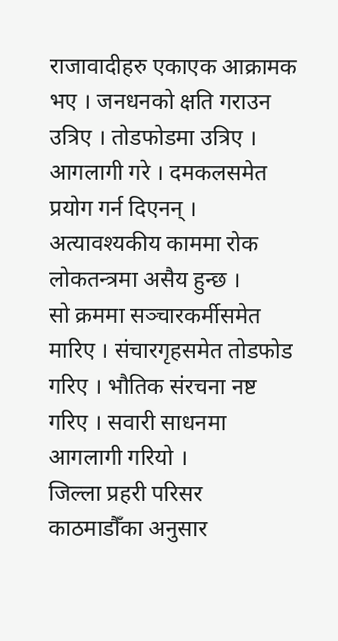राजावादीहरु एकाएक आक्रामक भए । जनधनको क्षति गराउन उत्रिए । तोडफोडमा उत्रिए । आगलागी गरे । दमकलसमेत प्रयोग गर्न दिएनन् । अत्यावश्यकीय काममा रोक लोकतन्त्रमा असैय हुन्छ ।
सो क्रममा सञ्चारकर्मीसमेत मारिए । संचारगृहसमेत तोडफोड गरिए । भौतिक संरचना नष्ट गरिए । सवारी साधनमा आगलागी गरियो ।
जिल्ला प्रहरी परिसर काठमाडौँका अनुसार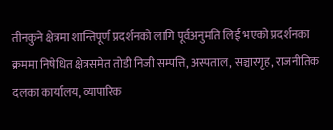तीनकुने क्षेत्रमा शान्तिपूर्ण प्रदर्शनको लागि पूर्वअनुमति लिई भएको प्रदर्शनका क्रममा निषेधित क्षेत्रसमेत तोडी निजी सम्पत्ति, अस्पताल, सञ्चारगृह, राजनीतिक दलका कार्यालय, व्यापारिक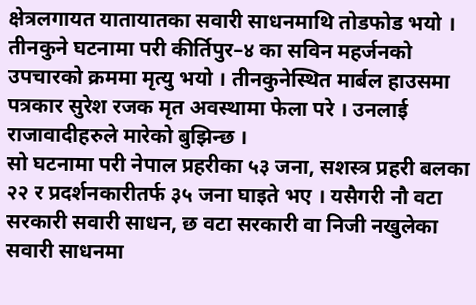क्षेत्रलगायत यातायातका सवारी साधनमाथि तोडफोड भयो ।
तीनकुने घटनामा परी कीर्तिपुर–४ का सविन महर्जनको उपचारको क्रममा मृत्यु भयो । तीनकुनेस्थित मार्बल हाउसमा पत्रकार सुरेश रजक मृत अवस्थामा फेला परे । उनलाई राजावादीहरुले मारेको बुझिन्छ ।
सो घटनामा परी नेपाल प्रहरीका ५३ जना, सशस्त्र प्रहरी बलका २२ र प्रदर्शनकारीतर्फ ३५ जना घाइते भए । यसैगरी नौ वटा सरकारी सवारी साधन, छ वटा सरकारी वा निजी नखुलेका सवारी साधनमा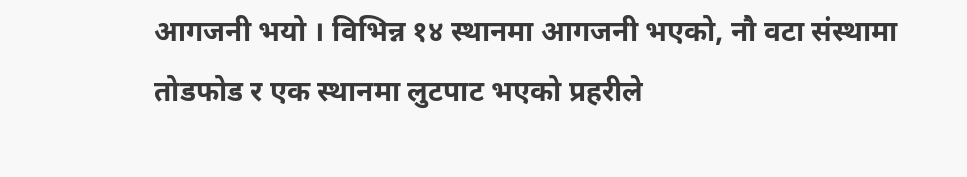आगजनी भयो । विभिन्न १४ स्थानमा आगजनी भएको, नौ वटा संस्थामा तोडफोड र एक स्थानमा लुटपाट भएको प्रहरीले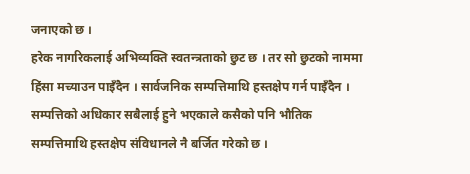जनाएको छ ।
हरेक नागरिकलाई अभिव्यक्ति स्वतन्त्रताको छुट छ । तर सो छुटको नाममा हिंसा मच्याउन पाइँदैन । सार्वजनिक सम्पत्तिमाथि हस्तक्षेप गर्न पाइँदैन । सम्पत्तिको अधिकार सबैलाई हुने भएकाले कसैको पनि भौतिक सम्पत्तिमाथि हस्तक्षेप संविधानले नै बर्जित गरेको छ ।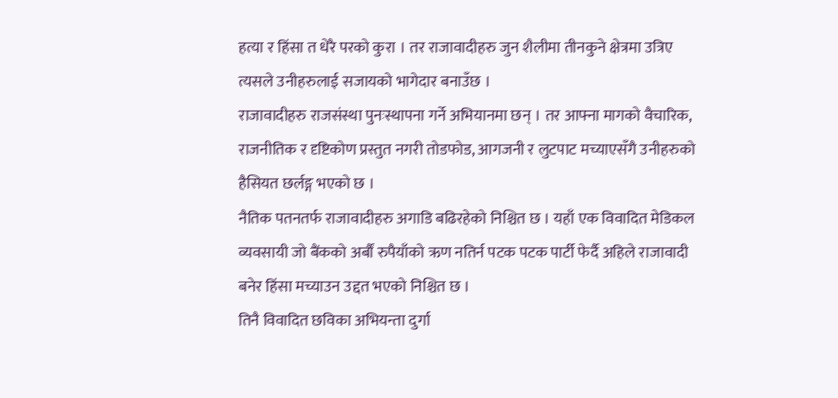हत्या र हिंसा त धेरै परको कुरा । तर राजावादीहरु जुन शैलीमा तीनकुने क्षेत्रमा उत्रिए त्यसले उनीहरुलाई सजायको भागेदार बनाउँछ ।
राजावादीहरु राजसंस्था पुनःस्थापना गर्ने अभियानमा छन् । तर आफ्ना मागको वैचारिक, राजनीतिक र दृष्टिकोण प्रस्तुत नगरी तोडफोड, आगजनी र लुटपाट मच्याएसँगै उनीहरुको हैसियत छर्लङ्ग भएको छ ।
नैतिक पतनतर्फ राजावादीहरु अगाडि बढिरहेको निश्चित छ । यहाँ एक विवादित मेडिकल व्यवसायी जो बैंकको अर्बौं रुपैयाँको ऋण नतिर्न पटक पटक पार्टी फेर्दै अहिले राजावादी बनेर हिंसा मच्याउन उद्दत भएको निश्चित छ ।
तिनै विवादित छविका अभियन्ता दुर्गा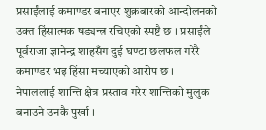प्रसाईंलाई कमाण्डर बनाएर शुक्रबारको आन्दोलनको उक्त हिंसात्मक षड्यन्त्र रचिएको स्पष्टै छ । प्रसाईंले पूर्वराजा ज्ञानेन्द्र शाहसँग दुई घण्टा छलफल गरेरै कमाण्डर भइ हिंसा मच्याएको आरोप छ ।
नेपाललाई शान्ति क्षेत्र प्रस्ताव गरेर शान्तिको मुलुक बनाउने उनकै पुर्खा ।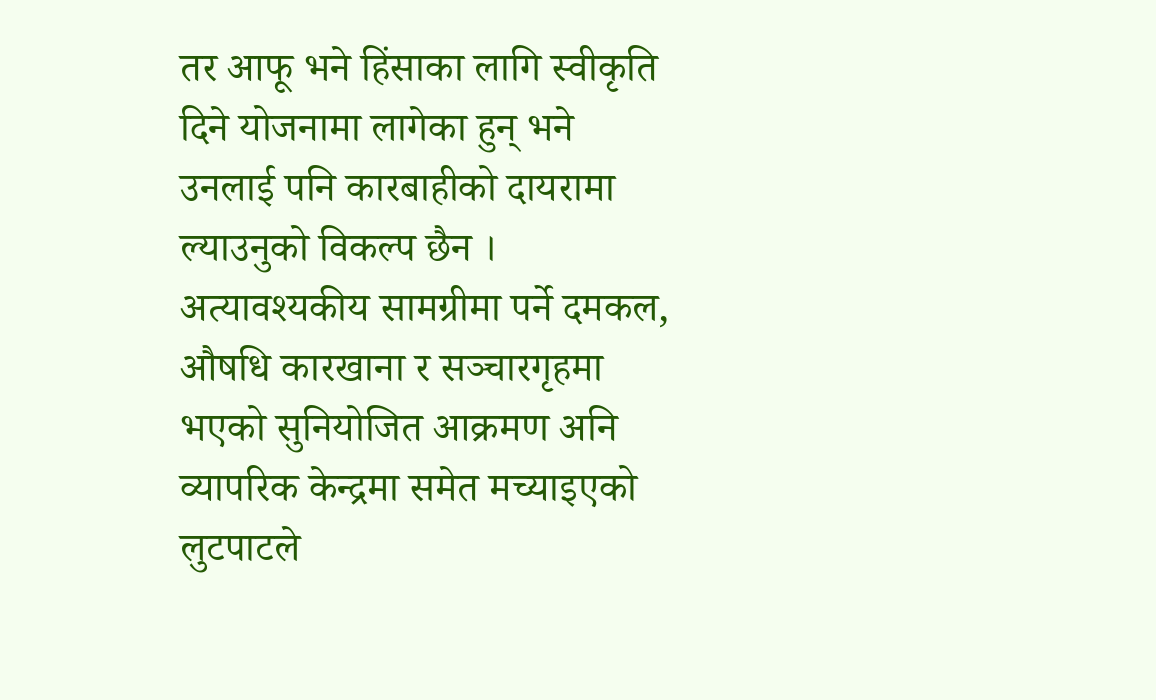तर आफू भने हिंसाका लागि स्वीकृति दिने योजनामा लागेका हुन् भने उनलाई पनि कारबाहीको दायरामा ल्याउनुको विकल्प छैन ।
अत्यावश्यकीय सामग्रीमा पर्ने दमकल, औषधि कारखाना र सञ्चारगृहमा भएको सुनियोजित आक्रमण अनि व्यापरिक केन्द्रमा समेत मच्याइएको लुटपाटले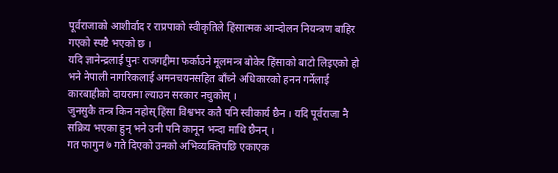पूर्वराजाको आशीर्वाद र राप्रपाको स्वीकृतिले हिंसात्मक आन्दोलन नियन्त्रण बाहिर गएको स्पष्टै भएको छ ।
यदि ज्ञानेन्द्रलाई पुनः राजगद्दीमा फर्काउने मूलमन्त्र बोकेर हिंसाको बाटो लिइएको हो भने नेपाली नागरिकलाई अमनचयनसहित बाँच्ने अधिकारको हनन गर्नेलाई कारबाहीको दायरामा ल्याउन सरकार नचुकोस् ।
जुनसुकै तन्त्र किन नहोस् हिंसा विश्वभर कतै पनि स्वीकार्य छैन । यदि पूर्वराजा नै सक्रिय भएका हुन् भने उनी पनि कानून भन्दा माथि छैनन् ।
गत फागुन ७ गते दिएको उनको अभिव्यक्तिपछि एकाएक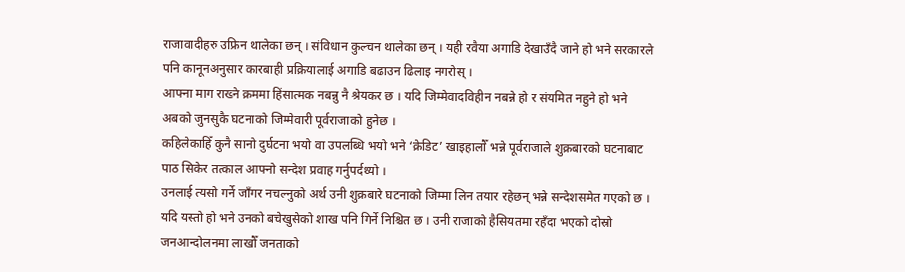राजावादीहरु उफ्रिन थालेका छन् । संविधान कुल्चन थालेका छन् । यही रवैया अगाडि देखाउँदै जाने हो भने सरकारले पनि कानूनअनुसार कारबाही प्रक्रियालाई अगाडि बढाउन ढिलाइ नगरोस् ।
आफ्ना माग राख्ने क्रममा हिंसात्मक नबन्नु नै श्रेयकर छ । यदि जिम्मेवादविहीन नबन्ने हो र संयमित नहुने हो भने अबको जुनसुकै घटनाको जिम्मेवारी पूर्वराजाको हुनेछ ।
कहिलेकाहिँ कुनै सानो दुर्घटना भयो वा उपलब्धि भयो भने ‘क्रेडिट’ खाइहालौँ भन्ने पूर्वराजाले शुक्रबारको घटनाबाट पाठ सिकेर तत्काल आफ्नो सन्देश प्रवाह गर्नुपर्दथ्यो ।
उनलाई त्यसो गर्ने जाँगर नचल्नुको अर्थ उनी शुक्रबारे घटनाको जिम्मा लिन तयार रहेछन् भन्ने सन्देशसमेत गएको छ ।
यदि यस्तो हो भने उनको बचेखुसेको शाख पनि गिर्ने निश्चित छ । उनी राजाको हैसियतमा रहँदा भएको दोस्रो जनआन्दोलनमा लाखौँ जनताको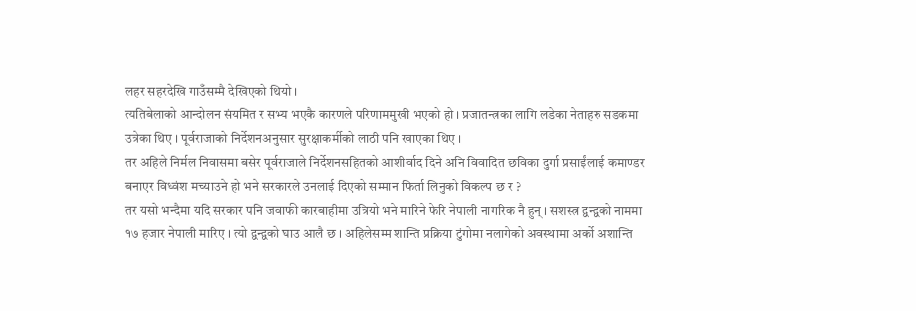लहर सहरदेखि गाउँसम्मै देखिएको थियो ।
त्यतिबेलाको आन्दोलन संयमित र सभ्य भएकै कारणले परिणाममुखी भएको हो । प्रजातन्त्रका लागि लडेका नेताहरु सडकमा उत्रेका थिए । पूर्वराजाको निर्देशनअनुसार सुरक्षाकर्मीको लाठी पनि खाएका थिए ।
तर अहिले निर्मल निवासमा बसेर पूर्वराजाले निर्देशनसहितको आशीर्वाद दिने अनि विवादित छविका दुर्गा प्रसाईंलाई कमाण्डर बनाएर विध्वंश मच्याउने हो भने सरकारले उनलाई दिएको सम्मान फिर्ता लिनुको विकल्प छ र ?
तर यसो भन्दैमा यदि सरकार पनि जवाफी कारबाहीमा उत्रियो भने मारिने फेरि नेपाली नागरिक नै हुन् । सशस्त्र द्वन्द्वको नाममा १७ हजार नेपाली मारिए । त्यो द्वन्द्वको घाउ आलै छ । अहिलेसम्म शान्ति प्रक्रिया टुंगोमा नलागेको अवस्थामा अर्को अशान्ति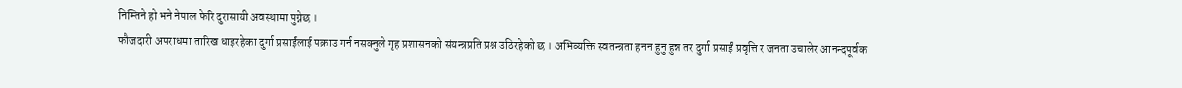निम्तिने हो भने नेपाल फेरि दुरासायी अवस्थामा पुग्नेछ ।
फौजदारी अपराधमा तारिख धाइरहेका दुर्गा प्रसाईंलाई पक्राउ गर्न नसक्नुले गृह प्रशासनको संयन्त्रप्रति प्रश्न उठिरहेको छ । अभिव्यक्ति स्वतन्त्रता हनन हुनु हुन्न तर दुर्गा प्रसाईं प्रवृत्ति र जनता उचालेर आनन्दपूर्वक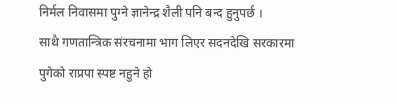निर्मल निवासमा पुग्ने ज्ञानेन्द्र शैली पनि बन्द हुनुपर्छ ।
साथै गणतान्त्रिक संरचनामा भाग लिएर सदनदेखि सरकारमा पुगेको राप्रपा स्पष्ट नहुने हो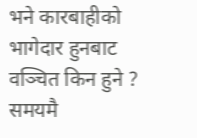भने कारबाहीको भागेदार हुनबाट वञ्चित किन हुने ? समयमै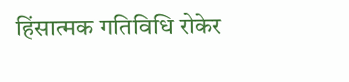हिंसात्मक गतिविधि रोकेर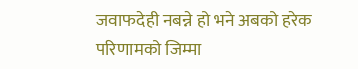जवाफदेही नबन्ने हो भने अबको हरेक परिणामको जिम्मा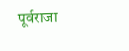पूर्वराजा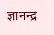ज्ञानन्द्र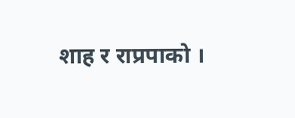शाह र राप्रपाको ।